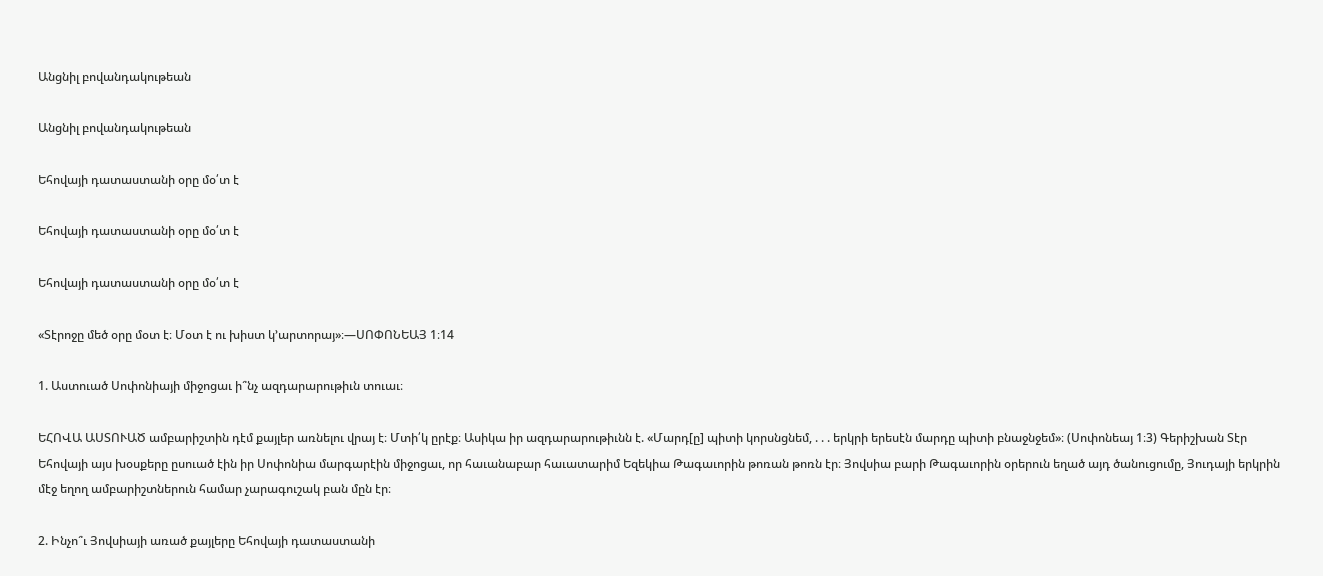Անցնիլ բովանդակութեան

Անցնիլ բովանդակութեան

Եհովայի դատաստանի օրը մօ՛տ է

Եհովայի դատաստանի օրը մօ՛տ է

Եհովայի դատաստանի օրը մօ՛տ է

«Տէրոջը մեծ օրը մօտ է։ Մօտ է ու խիստ կ’արտորայ»։—ՍՈՓՈՆԵԱՅ 1։14

1. Աստուած Սոփոնիայի միջոցաւ ի՞նչ ազդարարութիւն տուաւ։

ԵՀՈՎԱ ԱՍՏՈՒԱԾ ամբարիշտին դէմ քայլեր առնելու վրայ է։ Մտի՛կ ըրէք։ Ասիկա իր ազդարարութիւնն է. «Մարդ[ը] պիտի կորսնցնեմ, . . . երկրի երեսէն մարդը պիտի բնաջնջեմ»։ (Սոփոնեայ 1։3) Գերիշխան Տէր Եհովայի այս խօսքերը ըսուած էին իր Սոփոնիա մարգարէին միջոցաւ, որ հաւանաբար հաւատարիմ Եզեկիա Թագաւորին թոռան թոռն էր։ Յովսիա բարի Թագաւորին օրերուն եղած այդ ծանուցումը, Յուդայի երկրին մէջ եղող ամբարիշտներուն համար չարագուշակ բան մըն էր։

2. Ինչո՞ւ Յովսիայի առած քայլերը Եհովայի դատաստանի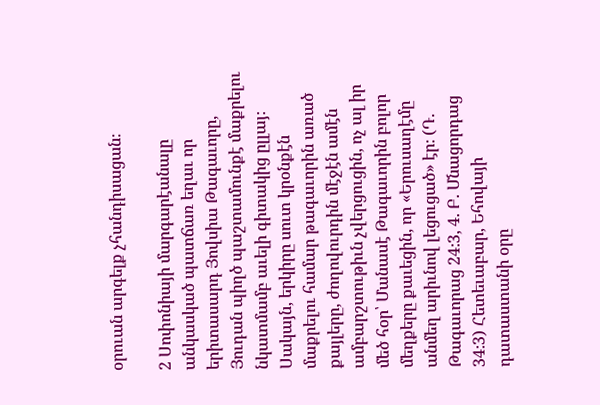օրուան արգելք չհանդիսացան։

2 Սոփոնիայի մարգարէանալը անկասկած պատճառ եղաւ որ երիտասարդ Յովսիա Թագաւորը, Յուդան պիղծ պաշտամունքէ մաքրելու նկատմամբ աւելի գիտակից ըլլայ։ Սակայն, երկիրը սուտ կրօնքէն մաքրելու համար թագաւորին առած քայլերը, ժողովուրդին մէջէն ամէն ամբարշտութիւն չվերցուցին, ոչ ալ իր մեծ հօր՝ Մանասէ Թագաւորին բոլոր մեղքերը քաւեցին, որ «Երուսաղէմը անմեղ արիւնով լեցուցած» էր։ (Դ. Թագաւորաց 24։3, 4. Բ. Մնացորդաց 34։3) Հետեւաբար, Եհովայի դատաստանի օրը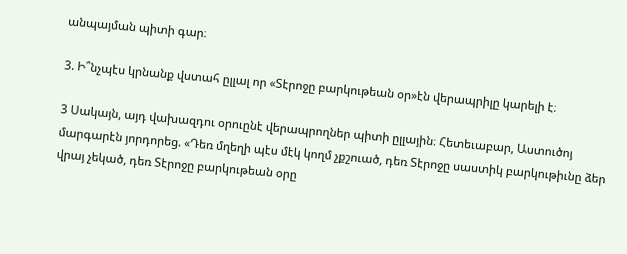անպայման պիտի գար։

3. Ի՞նչպէս կրնանք վստահ ըլլալ որ «Տէրոջը բարկութեան օր»էն վերապրիլը կարելի է։

3 Սակայն, այդ վախազդու օրուընէ վերապրողներ պիտի ըլլային։ Հետեւաբար, Աստուծոյ մարգարէն յորդորեց. «Դեռ մղեղի պէս մէկ կողմ չքշուած, դեռ Տէրոջը սաստիկ բարկութիւնը ձեր վրայ չեկած, դեռ Տէրոջը բարկութեան օրը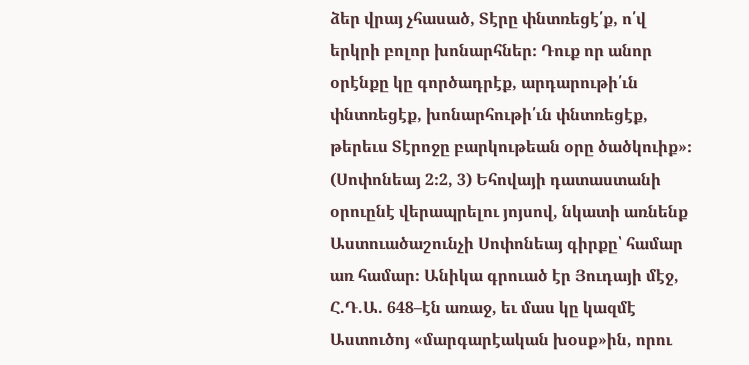ձեր վրայ չհասած, Տէրը փնտռեցէ՛ք, ո՛վ երկրի բոլոր խոնարհներ։ Դուք որ անոր օրէնքը կը գործադրէք, արդարութի՛ւն փնտռեցէք, խոնարհութի՛ւն փնտռեցէք, թերեւս Տէրոջը բարկութեան օրը ծածկուիք»։ (Սոփոնեայ 2։2, 3) Եհովայի դատաստանի օրուընէ վերապրելու յոյսով, նկատի առնենք Աստուածաշունչի Սոփոնեայ գիրքը՝ համար առ համար։ Անիկա գրուած էր Յուդայի մէջ, Հ.Դ.Ա. 648–էն առաջ, եւ մաս կը կազմէ Աստուծոյ «մարգարէական խօսք»ին, որու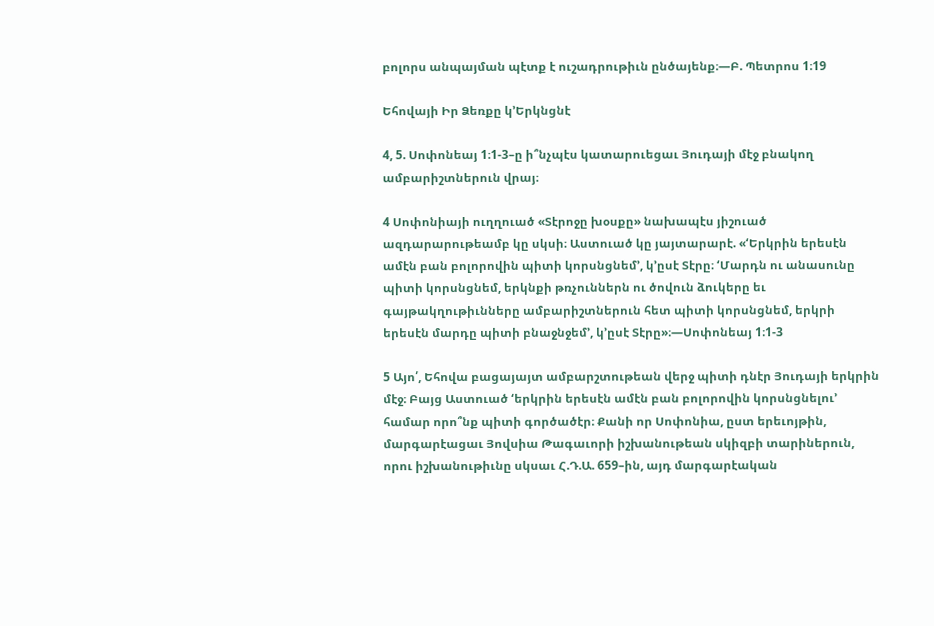բոլորս անպայման պէտք է ուշադրութիւն ընծայենք։—Բ. Պետրոս 1։19

Եհովայի Իր Ձեռքը կ’Երկնցնէ

4, 5. Սոփոնեայ 1։1-3–ը ի՞նչպէս կատարուեցաւ Յուդայի մէջ բնակող ամբարիշտներուն վրայ։

4 Սոփոնիայի ուղղուած «Տէրոջը խօսքը» նախապէս յիշուած ազդարարութեամբ կը սկսի։ Աստուած կը յայտարարէ. «‘Երկրին երեսէն ամէն բան բոլորովին պիտի կորսնցնեմ’, կ’ըսէ Տէրը։ ‘Մարդն ու անասունը պիտի կորսնցնեմ, երկնքի թռչուններն ու ծովուն ձուկերը եւ գայթակղութիւնները ամբարիշտներուն հետ պիտի կորսնցնեմ, երկրի երեսէն մարդը պիտի բնաջնջեմ’, կ’ըսէ Տէրը»։—Սոփոնեայ 1։1-3

5 Այո՛, Եհովա բացայայտ ամբարշտութեան վերջ պիտի դնէր Յուդայի երկրին մէջ։ Բայց Աստուած ‘երկրին երեսէն ամէն բան բոլորովին կորսնցնելու’ համար որո՞նք պիտի գործածէր։ Քանի որ Սոփոնիա, ըստ երեւոյթին, մարգարէացաւ Յովսիա Թագաւորի իշխանութեան սկիզբի տարիներուն, որու իշխանութիւնը սկսաւ Հ.Դ.Ա. 659–ին, այդ մարգարէական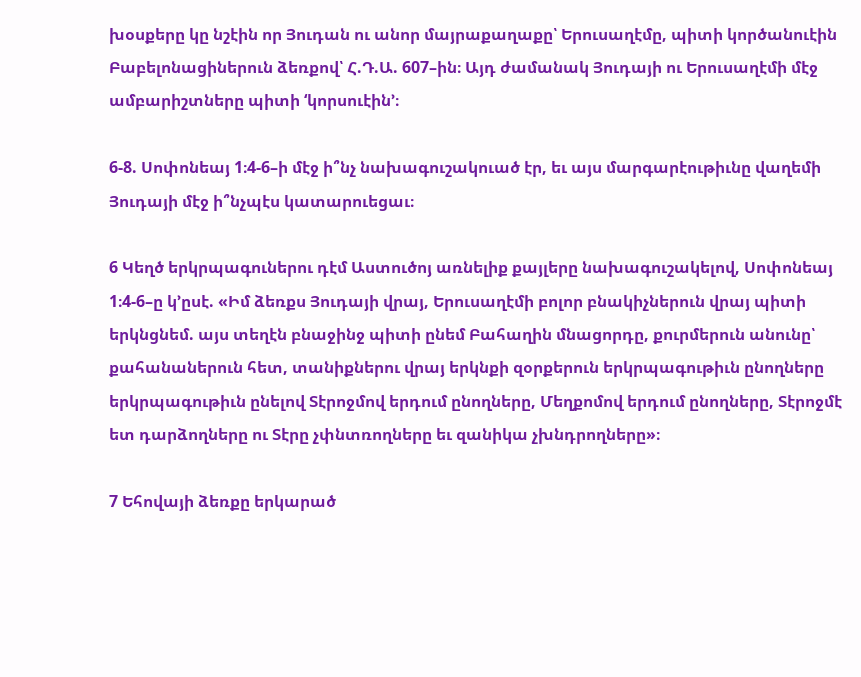խօսքերը կը նշէին որ Յուդան ու անոր մայրաքաղաքը՝ Երուսաղէմը, պիտի կործանուէին Բաբելոնացիներուն ձեռքով՝ Հ.Դ.Ա. 607–ին։ Այդ ժամանակ Յուդայի ու Երուսաղէմի մէջ ամբարիշտները պիտի ‘կորսուէին’։

6-8. Սոփոնեայ 1։4-6–ի մէջ ի՞նչ նախագուշակուած էր, եւ այս մարգարէութիւնը վաղեմի Յուդայի մէջ ի՞նչպէս կատարուեցաւ։

6 Կեղծ երկրպագուներու դէմ Աստուծոյ առնելիք քայլերը նախագուշակելով, Սոփոնեայ 1։4-6–ը կ’ըսէ. «Իմ ձեռքս Յուդայի վրայ, Երուսաղէմի բոլոր բնակիչներուն վրայ պիտի երկնցնեմ. այս տեղէն բնաջինջ պիտի ընեմ Բահաղին մնացորդը, քուրմերուն անունը՝ քահանաներուն հետ, տանիքներու վրայ երկնքի զօրքերուն երկրպագութիւն ընողները երկրպագութիւն ընելով Տէրոջմով երդում ընողները, Մեղքոմով երդում ընողները, Տէրոջմէ ետ դարձողները ու Տէրը չփնտռողները եւ զանիկա չխնդրողները»։

7 Եհովայի ձեռքը երկարած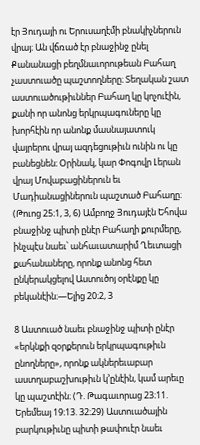էր Յուդայի ու Երուսաղէմի բնակիչներուն վրայ։ Ան վճռած էր բնաջինջ ընել Քանանացի բեղմնաւորութեան Բահաղ չաստուածը պաշտողները։ Տեղական շատ աստուածութիւններ Բահաղ կը կոչուէին, քանի որ անոնց երկրպագուները կը խորհէին որ անոնք մասնայատուկ վայրերու վրայ ազդեցութիւն ունին ու կը բանեցնեն։ Օրինակ, կար Փոգովր Լերան վրայ Մովաբացիներուն եւ Մադիանացիներուն պաշտած Բահաղը։ (Թուոց 25։1, 3, 6) Ամբողջ Յուդայէն Եհովա բնաջինջ պիտի ընէր Բահաղի քուրմերը, ինչպէս նաեւ՝ անհաւատարիմ Ղեւտացի քահանաները, որոնք անոնց հետ ընկերակցելով Աստուծոյ օրէնքը կը բեկանէին։—Ելից 20։2, 3

8 Աստուած նաեւ բնաջինջ պիտի ընէր «երկնքի զօրքերուն երկրպագութիւն ընողները», որոնք ակներեւաբար աստղաբաշխութիւն կ’ընէին, կամ արեւը կը պաշտէին։ (Դ. Թագաւորաց 23։11. Երեմեայ 19։13. 32։29) Աստուածային բարկութիւնը պիտի թափուէր նաեւ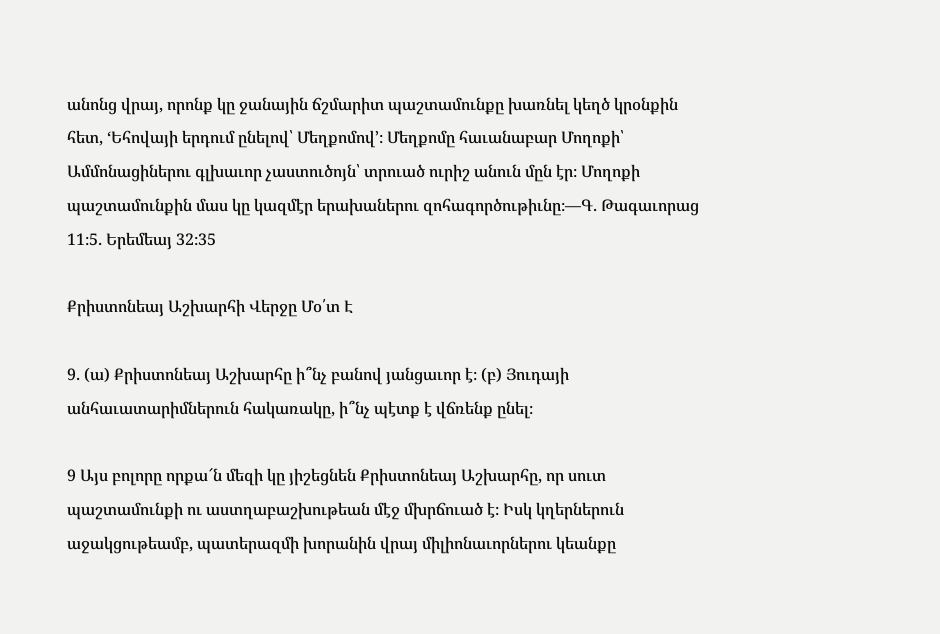անոնց վրայ, որոնք կը ջանային ճշմարիտ պաշտամունքը խառնել կեղծ կրօնքին հետ, ‘Եհովայի երդում ընելով՝ Մեղքոմով’։ Մեղքոմը հաւանաբար Մողոքի՝ Ամմոնացիներու գլխաւոր չաստուծոյն՝ տրուած ուրիշ անուն մըն էր։ Մողոքի պաշտամունքին մաս կը կազմէր երախաներու զոհագործութիւնը։—Գ. Թագաւորաց 11։5. Երեմեայ 32։35

Քրիստոնեայ Աշխարհի Վերջը Մօ՛տ Է

9. (ա) Քրիստոնեայ Աշխարհը ի՞նչ բանով յանցաւոր է։ (բ) Յուդայի անհաւատարիմներուն հակառակը, ի՞նչ պէտք է վճռենք ընել։

9 Այս բոլորը որքա՜ն մեզի կը յիշեցնեն Քրիստոնեայ Աշխարհը, որ սուտ պաշտամունքի ու աստղաբաշխութեան մէջ մխրճուած է։ Իսկ կղերներուն աջակցութեամբ, պատերազմի խորանին վրայ միլիոնաւորներու կեանքը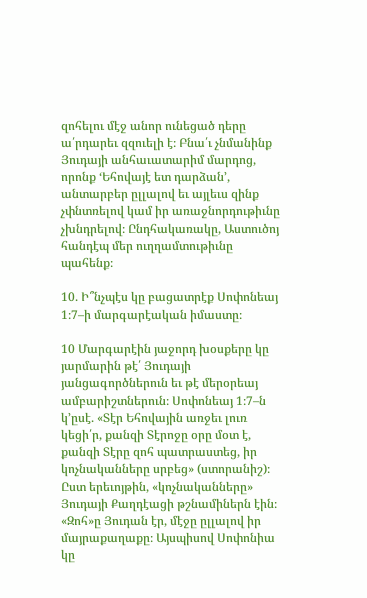զոհելու մէջ անոր ունեցած դերը ա՛րդարեւ զզուելի է։ Բնա՛ւ չնմանինք Յուդայի անհաւատարիմ մարդոց, որոնք ‘Եհովայէ ետ դարձան’, անտարբեր ըլլալով եւ այլեւս զինք չփնտռելով կամ իր առաջնորդութիւնը չխնդրելով։ Ընդհակառակը, Աստուծոյ հանդէպ մեր ուղղամտութիւնը պահենք։

10. Ի՞նչպէս կը բացատրէք Սոփոնեայ 1։7–ի մարգարէական իմաստը։

10 Մարգարէին յաջորդ խօսքերը կը յարմարին թէ՛ Յուդայի յանցագործներուն եւ թէ մերօրեայ ամբարիշտներուն։ Սոփոնեայ 1։7–ն կ’ըսէ. «Տէր Եհովային առջեւ լուռ կեցի՛ր, քանզի Տէրոջը օրը մօտ է, քանզի Տէրը զոհ պատրաստեց, իր կոչնականները սրբեց» (ստորանիշ)։ Ըստ երեւոյթին, «կոչնականները» Յուդայի Քաղդէացի թշնամիներն էին։ «Զոհ»ը Յուդան էր, մէջը ըլլալով իր մայրաքաղաքը։ Այսպիսով Սոփոնիա կը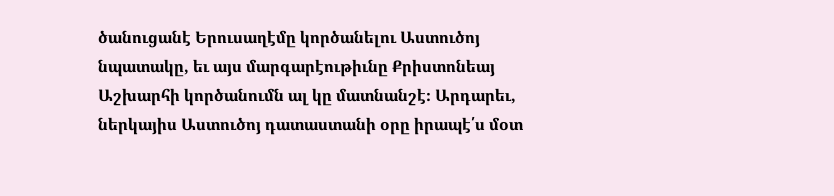ծանուցանէ Երուսաղէմը կործանելու Աստուծոյ նպատակը, եւ այս մարգարէութիւնը Քրիստոնեայ Աշխարհի կործանումն ալ կը մատնանշէ։ Արդարեւ, ներկայիս Աստուծոյ դատաստանի օրը իրապէ՛ս մօտ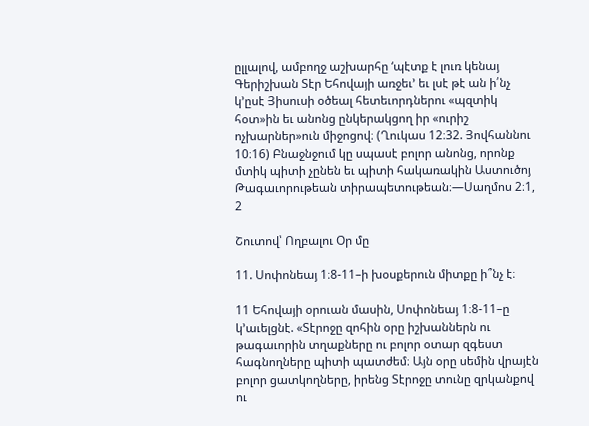ըլլալով, ամբողջ աշխարհը ‘պէտք է լուռ կենայ Գերիշխան Տէր Եհովայի առջեւ’ եւ լսէ թէ ան ի՛նչ կ’ըսէ Յիսուսի օծեալ հետեւորդներու «պզտիկ հօտ»ին եւ անոնց ընկերակցող իր «ուրիշ ոչխարներ»ուն միջոցով։ (Ղուկաս 12։32. Յովհաննու 10։16) Բնաջնջում կը սպասէ բոլոր անոնց, որոնք մտիկ պիտի չընեն եւ պիտի հակառակին Աստուծոյ Թագաւորութեան տիրապետութեան։—Սաղմոս 2։1, 2

Շուտով՝ Ողբալու Օր մը

11. Սոփոնեայ 1։8-11–ի խօսքերուն միտքը ի՞նչ է։

11 Եհովայի օրուան մասին, Սոփոնեայ 1։8-11–ը կ’աւելցնէ. «Տէրոջը զոհին օրը իշխաններն ու թագաւորին տղաքները ու բոլոր օտար զգեստ հագնողները պիտի պատժեմ։ Այն օրը սեմին վրայէն բոլոր ցատկողները, իրենց Տէրոջը տունը զրկանքով ու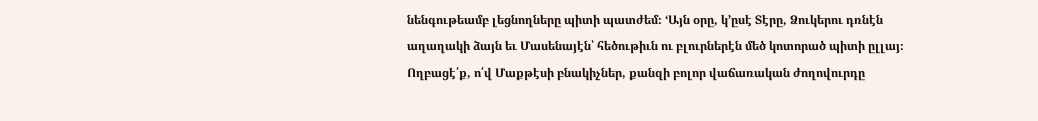նենգութեամբ լեցնողները պիտի պատժեմ։ ‘Այն օրը, կ’ըսէ Տէրը, Ձուկերու դռնէն աղաղակի ձայն եւ Մասենայէն՝ հեծութիւն ու բլուրներէն մեծ կոտորած պիտի ըլլայ։ Ողբացէ՛ք, ո՛վ Մաքթէսի բնակիչներ, քանզի բոլոր վաճառական ժողովուրդը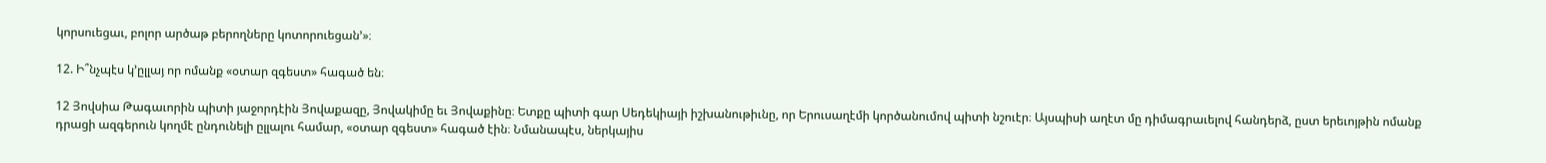կորսուեցաւ, բոլոր արծաթ բերողները կոտորուեցան’»։

12. Ի՞նչպէս կ’ըլլայ որ ոմանք «օտար զգեստ» հագած են։

12 Յովսիա Թագաւորին պիտի յաջորդէին Յովաքազը, Յովակիմը եւ Յովաքինը։ Ետքը պիտի գար Սեդեկիայի իշխանութիւնը, որ Երուսաղէմի կործանումով պիտի նշուէր։ Այսպիսի աղէտ մը դիմագրաւելով հանդերձ, ըստ երեւոյթին ոմանք դրացի ազգերուն կողմէ ընդունելի ըլլալու համար, «օտար զգեստ» հագած էին։ Նմանապէս, ներկայիս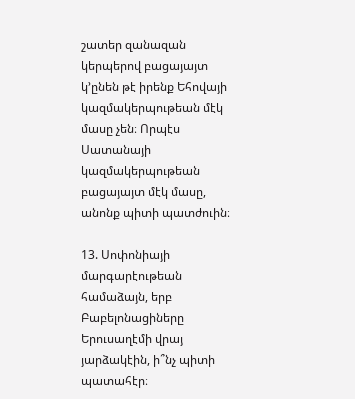շատեր զանազան կերպերով բացայայտ կ’ընեն թէ իրենք Եհովայի կազմակերպութեան մէկ մասը չեն։ Որպէս Սատանայի կազմակերպութեան բացայայտ մէկ մասը, անոնք պիտի պատժուին։

13. Սոփոնիայի մարգարէութեան համաձայն, երբ Բաբելոնացիները Երուսաղէմի վրայ յարձակէին, ի՞նչ պիտի պատահէր։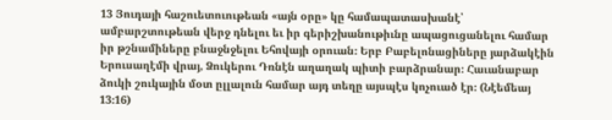13 Յուդայի հաշուետուութեան «այն օրը» կը համապատասխանէ՝ ամբարշտութեան վերջ դնելու եւ իր գերիշխանութիւնը ապացուցանելու համար իր թշնամիները բնաջնջելու Եհովայի օրուան։ Երբ Բաբելոնացիները յարձակէին Երուսաղէմի վրայ, Ձուկերու Դռնէն աղաղակ պիտի բարձրանար։ Հաւանաբար ձուկի շուկային մօտ ըլլալուն համար այդ տեղը այսպէս կոչուած էր։ (Նէեմեայ 13։16)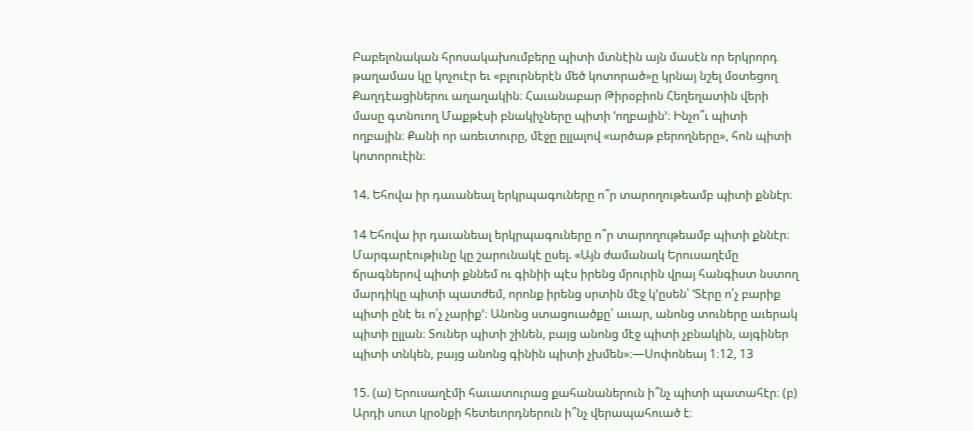Բաբելոնական հրոսակախումբերը պիտի մտնէին այն մասէն որ երկրորդ թաղամաս կը կոչուէր եւ «բլուրներէն մեծ կոտորած»ը կրնայ նշել մօտեցող Քաղդէացիներու աղաղակին։ Հաւանաբար Թիրօբիոն Հեղեղատին վերի մասը գտնուող Մաքթէսի բնակիչները պիտի ‘ողբային’։ Ինչո՞ւ պիտի ողբային։ Քանի որ առեւտուրը, մէջը ըլլալով «արծաթ բերողները», հոն պիտի կոտորուէին։

14. Եհովա իր դաւանեալ երկրպագուները ո՞ր տարողութեամբ պիտի քննէր։

14 Եհովա իր դաւանեալ երկրպագուները ո՞ր տարողութեամբ պիտի քննէր։ Մարգարէութիւնը կը շարունակէ ըսել. «Այն ժամանակ Երուսաղէմը ճրագներով պիտի քննեմ ու գինիի պէս իրենց մրուրին վրայ հանգիստ նստող մարդիկը պիտի պատժեմ, որոնք իրենց սրտին մէջ կ’ըսեն՝ ‘Տէրը ո՛չ բարիք պիտի ընէ եւ ո՛չ չարիք’։ Անոնց ստացուածքը՝ աւար, անոնց տուները աւերակ պիտի ըլլան։ Տուներ պիտի շինեն, բայց անոնց մէջ պիտի չբնակին, այգիներ պիտի տնկեն, բայց անոնց գինին պիտի չխմեն»։—Սոփոնեայ 1։12, 13

15. (ա) Երուսաղէմի հաւատուրաց քահանաներուն ի՞նչ պիտի պատահէր։ (բ) Արդի սուտ կրօնքի հետեւորդներուն ի՞նչ վերապահուած է։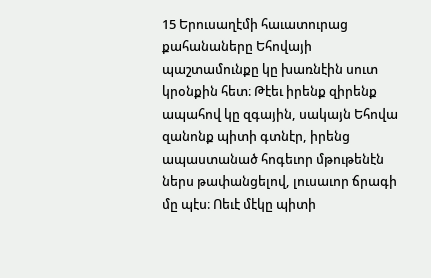15 Երուսաղէմի հաւատուրաց քահանաները Եհովայի պաշտամունքը կը խառնէին սուտ կրօնքին հետ։ Թէեւ իրենք զիրենք ապահով կը զգային, սակայն Եհովա զանոնք պիտի գտնէր, իրենց ապաստանած հոգեւոր մթութենէն ներս թափանցելով, լուսաւոր ճրագի մը պէս։ Ոեւէ մէկը պիտի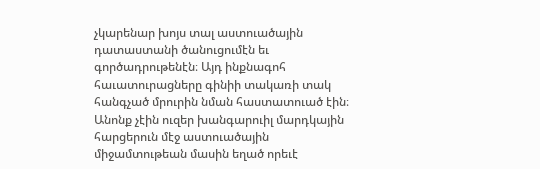չկարենար խոյս տալ աստուածային դատաստանի ծանուցումէն եւ գործադրութենէն։ Այդ ինքնագոհ հաւատուրացները գինիի տակառի տակ հանգչած մրուրին նման հաստատուած էին։ Անոնք չէին ուզեր խանգարուիլ մարդկային հարցերուն մէջ աստուածային միջամտութեան մասին եղած որեւէ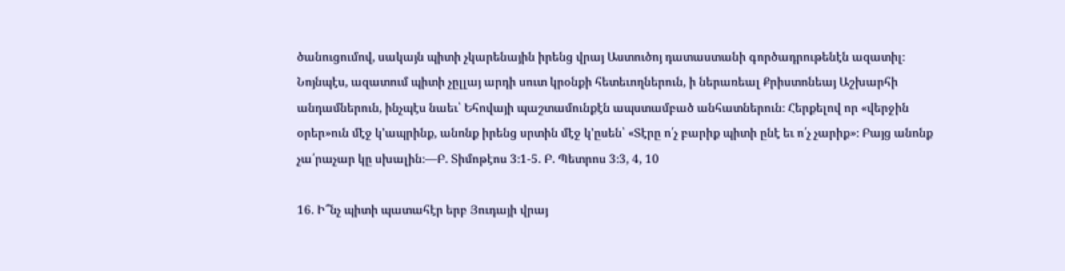ծանուցումով, սակայն պիտի չկարենային իրենց վրայ Աստուծոյ դատաստանի գործադրութենէն ազատիլ։ Նոյնպէս, ազատում պիտի չըլլայ արդի սուտ կրօնքի հետեւողներուն, ի ներառեալ Քրիստոնեայ Աշխարհի անդամներուն, ինչպէս նաեւ՝ Եհովայի պաշտամունքէն ապստամբած անհատներուն։ Հերքելով որ «վերջին օրեր»ուն մէջ կ’ապրինք, անոնք իրենց սրտին մէջ կ’ըսեն՝ «Տէրը ո՛չ բարիք պիտի ընէ եւ ո՛չ չարիք»։ Բայց անոնք չա՛րաչար կը սխալին։—Բ. Տիմոթէոս 3։1-5. Բ. Պետրոս 3։3, 4, 10

16. Ի՞նչ պիտի պատահէր երբ Յուդայի վրայ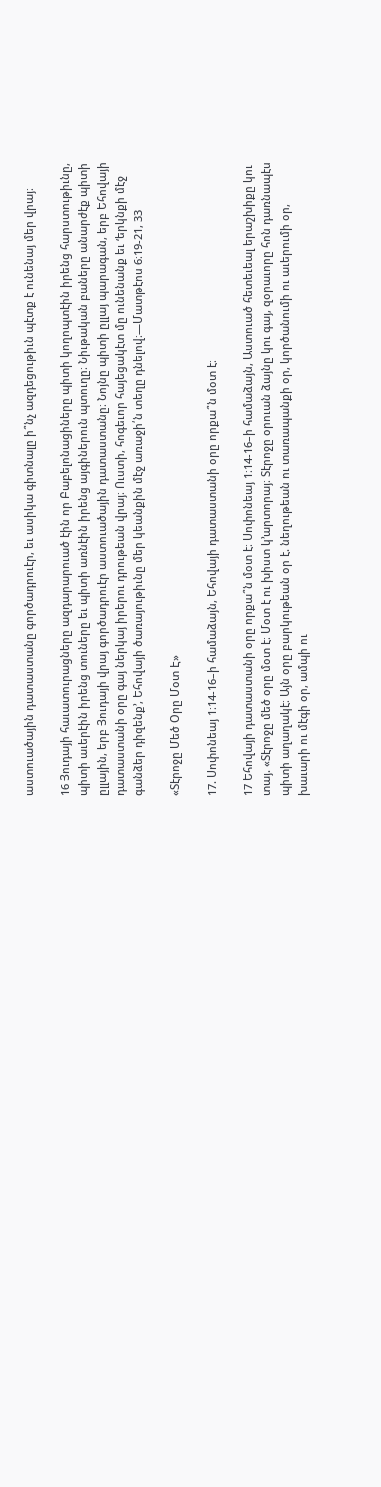աստուածային դատաստանը գործադրուէր, եւ ասիկա գիտնալը ի՞նչ ազդեցութիւն պէտք է ունենայ մեր վրայ։

16 Յուդայի հաւատուրացները ազդարարուած էին որ Բաբելոնացիները պիտի կողոպտէին իրենց հարստութիւնը, պիտի աւերէին իրենց տուները եւ պիտի առնէին իրենց այգիներուն պտուղը։ Նիւթական բաները անարժէք պիտի ըլլային, երբ Յուդայի վրայ գործադրուէր աստուածային դատաստանը։ Նոյնը պիտի ըլլայ պարագան, երբ Եհովայի դատաստանի օրը գայ ներկայ իրերու դրութեան վրայ։ Ուստի, հոգեւոր հայեցակէտ մը ունենանք եւ ‘երկնքի մէջ գանձեր դիզենք’, Եհովայի ծառայութիւնը մեր կեանքին մէջ առաջի՛ն տեղը դնելով։—Մատթէոս 6։19-21, 33

«Տէրոջը Մեծ Օրը Մօտ Է»

17. Սոփոնեայ 1։14-16–ի համաձայն, Եհովայի դատաստանի օրը որքա՞ն մօտ է։

17 Եհովայի դատաստանի օրը որքա՞ն մօտ է։ Սոփոնեայ 1։14-16–ի համաձայն, Աստուած հետեւեալ երաշխիքը կու տայ. «Տէրոջը մեծ օրը մօտ է։ Մօտ է ու խիստ կ’արտորայ։ Տէրոջը օրուան ձայնը կու գայ, զօրաւորը հոն դառնապէս պիտի աղաղակէ։ Այն օրը բարկութեան օր է. նեղութեան ու տառապանքի օր, կործանումի ու աւերումի օր, խաւարի ու մէգի օր, ամպի ու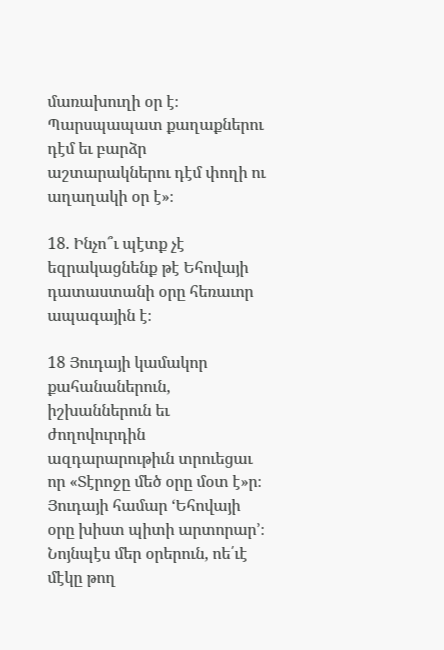մառախուղի օր է։ Պարսպապատ քաղաքներու դէմ եւ բարձր աշտարակներու դէմ փողի ու աղաղակի օր է»։

18. Ինչո՞ւ պէտք չէ եզրակացնենք թէ Եհովայի դատաստանի օրը հեռաւոր ապագային է։

18 Յուդայի կամակոր քահանաներուն, իշխաններուն եւ ժողովուրդին ազդարարութիւն տրուեցաւ որ «Տէրոջը մեծ օրը մօտ է»ր։ Յուդայի համար ‘Եհովայի օրը խիստ պիտի արտորար’։ Նոյնպէս մեր օրերուն, ոե՛ւէ մէկը թող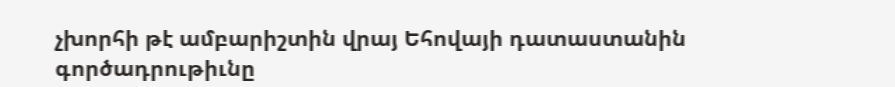չխորհի թէ ամբարիշտին վրայ Եհովայի դատաստանին գործադրութիւնը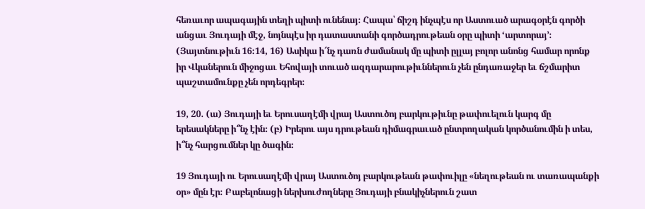հեռաւոր ապագային տեղի պիտի ունենայ։ Հապա՝ ճիշդ ինչպէս որ Աստուած արագօրէն գործի անցաւ Յուդայի մէջ, նոյնպէս իր դատաստանի գործադրութեան օրը պիտի ‘արտորայ’։ (Յայտնութիւն 16։14, 16) Ասիկա ի՜նչ դառն ժամանակ մը պիտի ըլլայ բոլոր անոնց համար որոնք իր Վկաներուն միջոցաւ Եհովայի տուած ազդարարութիւններուն չեն ընդառաջեր եւ ճշմարիտ պաշտամունքը չեն որդեգրեր։

19, 20. (ա) Յուդայի եւ Երուսաղէմի վրայ Աստուծոյ բարկութիւնը թափուելուն կարգ մը երեսակները ի՞նչ էին։ (բ) Իրերու այս դրութեան դիմագրաւած ընտրողական կործանումին ի տես, ի՞նչ հարցումներ կը ծագին։

19 Յուդայի ու Երուսաղէմի վրայ Աստուծոյ բարկութեան թափուիլը «նեղութեան ու տառապանքի օր» մըն էր։ Բաբելոնացի ներխուժողները Յուդայի բնակիչներուն շատ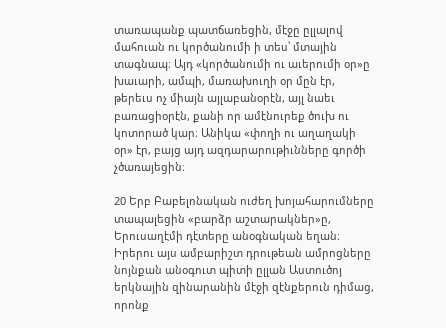տառապանք պատճառեցին, մէջը ըլլալով մահուան ու կործանումի ի տես՝ մտային տագնապ։ Այդ «կործանումի ու աւերումի օր»ը խաւարի, ամպի, մառախուղի օր մըն էր, թերեւս ոչ միայն այլաբանօրէն, այլ նաեւ բառացիօրէն, քանի որ ամէնուրեք ծուխ ու կոտորած կար։ Անիկա «փողի ու աղաղակի օր» էր, բայց այդ ազդարարութիւնները գործի չծառայեցին։

20 Երբ Բաբելոնական ուժեղ խոյահարումները տապալեցին «բարձր աշտարակներ»ը, Երուսաղէմի դէտերը անօգնական եղան։ Իրերու այս ամբարիշտ դրութեան ամրոցները նոյնքան անօգուտ պիտի ըլլան Աստուծոյ երկնային զինարանին մէջի զէնքերուն դիմաց, որոնք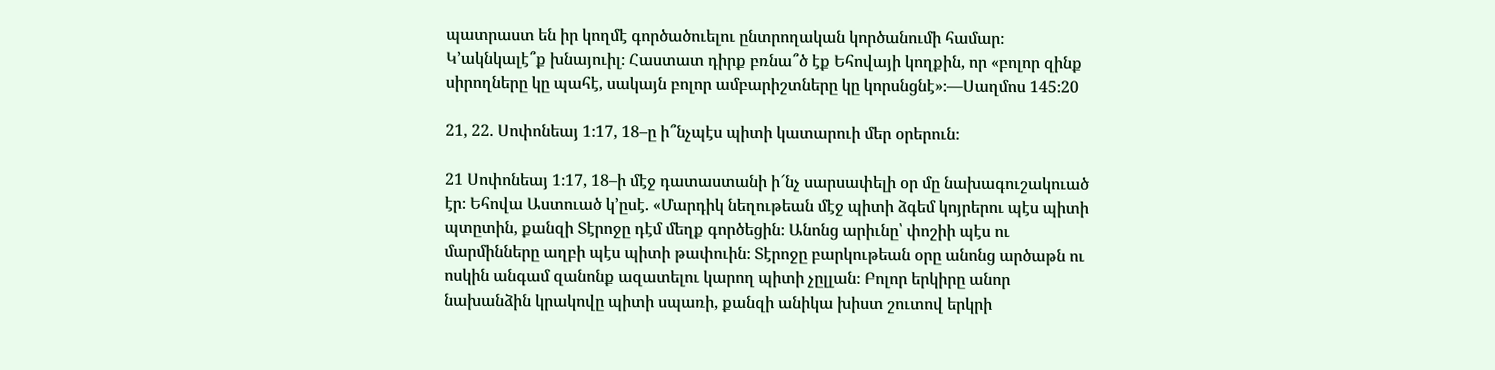պատրաստ են իր կողմէ գործածուելու ընտրողական կործանումի համար։ Կ’ակնկալէ՞ք խնայուիլ։ Հաստատ դիրք բռնա՞ծ էք Եհովայի կողքին, որ «բոլոր զինք սիրողները կը պահէ, սակայն բոլոր ամբարիշտները կը կորսնցնէ»։—Սաղմոս 145։20

21, 22. Սոփոնեայ 1։17, 18–ը ի՞նչպէս պիտի կատարուի մեր օրերուն։

21 Սոփոնեայ 1։17, 18–ի մէջ դատաստանի ի՜նչ սարսափելի օր մը նախագուշակուած էր։ Եհովա Աստուած կ’ըսէ. «Մարդիկ նեղութեան մէջ պիտի ձգեմ կոյրերու պէս պիտի պտըտին, քանզի Տէրոջը դէմ մեղք գործեցին։ Անոնց արիւնը՝ փոշիի պէս ու մարմինները աղբի պէս պիտի թափուին։ Տէրոջը բարկութեան օրը անոնց արծաթն ու ոսկին անգամ զանոնք ազատելու կարող պիտի չըլլան։ Բոլոր երկիրը անոր նախանձին կրակովը պիտի սպառի, քանզի անիկա խիստ շուտով երկրի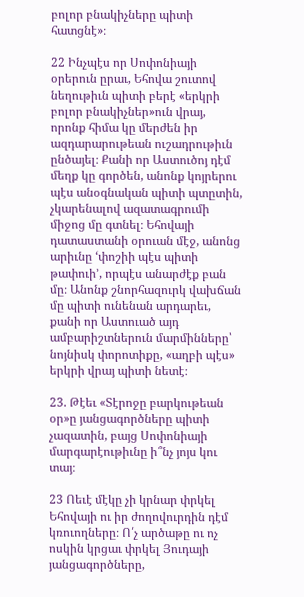բոլոր բնակիչները պիտի հատցնէ»։

22 Ինչպէս որ Սոփոնիայի օրերուն ըրաւ, Եհովա շուտով նեղութիւն պիտի բերէ «երկրի բոլոր բնակիչներ»ուն վրայ, որոնք հիմա կը մերժեն իր ազդարարութեան ուշադրութիւն ընծայել։ Քանի որ Աստուծոյ դէմ մեղք կը գործեն, անոնք կոյրերու պէս անօգնական պիտի պտըտին, չկարենալով ազատագրումի միջոց մը գտնել։ Եհովայի դատաստանի օրուան մէջ, անոնց արիւնը ‘փոշիի պէս պիտի թափուի’, որպէս անարժէք բան մը։ Անոնք շնորհազուրկ վախճան մը պիտի ունենան արդարեւ, քանի որ Աստուած այդ ամբարիշտներուն մարմինները՝ նոյնիսկ փորոտիքը, «աղբի պէս» երկրի վրայ պիտի նետէ։

23. Թէեւ «Տէրոջը բարկութեան օր»ը յանցագործները պիտի չազատին, բայց Սոփոնիայի մարգարէութիւնը ի՞նչ յոյս կու տայ։

23 Ոեւէ մէկը չի կրնար փրկել Եհովայի ու իր ժողովուրդին դէմ կռուողները։ Ո՛չ արծաթը ու ոչ ոսկին կրցաւ փրկել Յուդայի յանցագործները,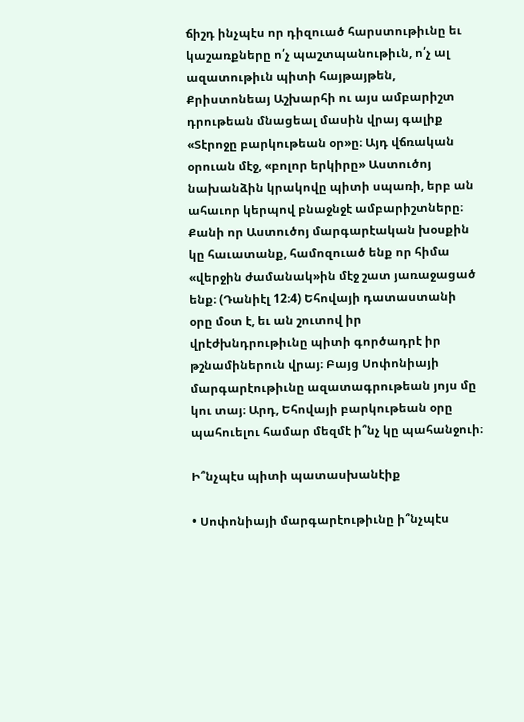ճիշդ ինչպէս որ դիզուած հարստութիւնը եւ կաշառքները ո՛չ պաշտպանութիւն, ո՛չ ալ ազատութիւն պիտի հայթայթեն, Քրիստոնեայ Աշխարհի ու այս ամբարիշտ դրութեան մնացեալ մասին վրայ գալիք «Տէրոջը բարկութեան օր»ը։ Այդ վճռական օրուան մէջ, «բոլոր երկիրը» Աստուծոյ նախանձին կրակովը պիտի սպառի, երբ ան ահաւոր կերպով բնաջնջէ ամբարիշտները։ Քանի որ Աստուծոյ մարգարէական խօսքին կը հաւատանք, համոզուած ենք որ հիմա «վերջին ժամանակ»ին մէջ շատ յառաջացած ենք։ (Դանիէլ 12։4) Եհովայի դատաստանի օրը մօտ է, եւ ան շուտով իր վրէժխնդրութիւնը պիտի գործադրէ իր թշնամիներուն վրայ։ Բայց Սոփոնիայի մարգարէութիւնը ազատագրութեան յոյս մը կու տայ։ Արդ, Եհովայի բարկութեան օրը պահուելու համար մեզմէ ի՞նչ կը պահանջուի։

Ի՞նչպէս պիտի պատասխանէիք

• Սոփոնիայի մարգարէութիւնը ի՞նչպէս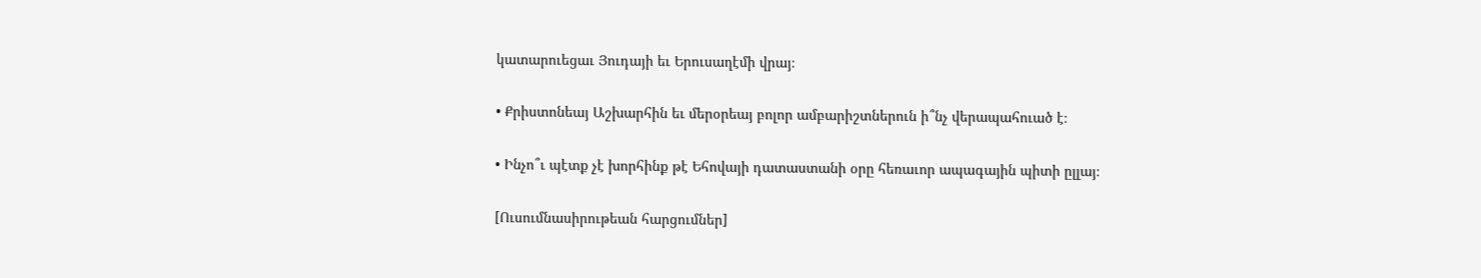կատարուեցաւ Յուդայի եւ Երուսաղէմի վրայ։

• Քրիստոնեայ Աշխարհին եւ մերօրեայ բոլոր ամբարիշտներուն ի՞նչ վերապահուած է։

• Ինչո՞ւ պէտք չէ խորհինք թէ Եհովայի դատաստանի օրը հեռաւոր ապագային պիտի ըլլայ։

[Ուսումնասիրութեան հարցումներ]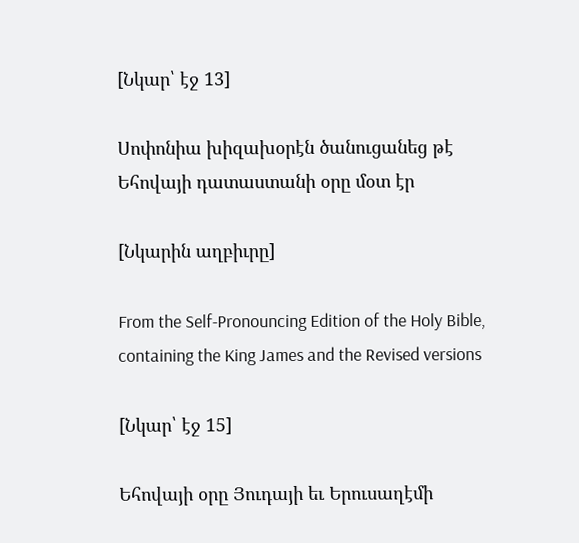[Նկար՝ էջ 13]

Սոփոնիա խիզախօրէն ծանուցանեց թէ Եհովայի դատաստանի օրը մօտ էր

[Նկարին աղբիւրը]

From the Self-Pronouncing Edition of the Holy Bible, containing the King James and the Revised versions

[Նկար՝ էջ 15]

Եհովայի օրը Յուդայի եւ Երուսաղէմի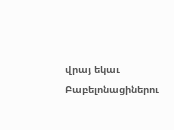վրայ եկաւ Բաբելոնացիներու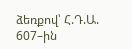ձեռքով՝ Հ.Դ.Ա. 607–ին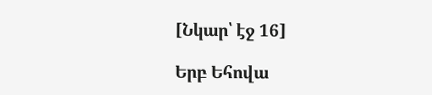[Նկար՝ էջ 16]

Երբ Եհովա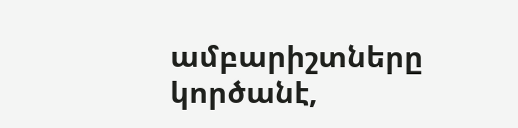ամբարիշտները կործանէ,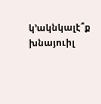կ’ակնկալէ՞ք խնայուիլ